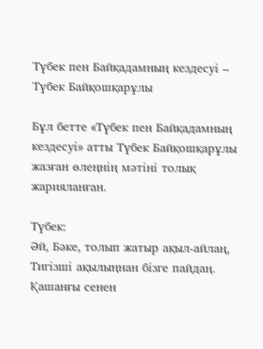Түбек пен Байқадамның кездесуі – Түбек Байқошқарұлы

Бұл бетте «Түбек пен Байқадамның кездесуі» атты Түбек Байқошқарұлы жазған өлеңнің мәтіні толық жарияланған.

Түбек:
Əй, Бəке, толып жатыр ақыл-айлаң,
Тигізші ақылыңнан бізге пайдаң.
Қашанғы сенен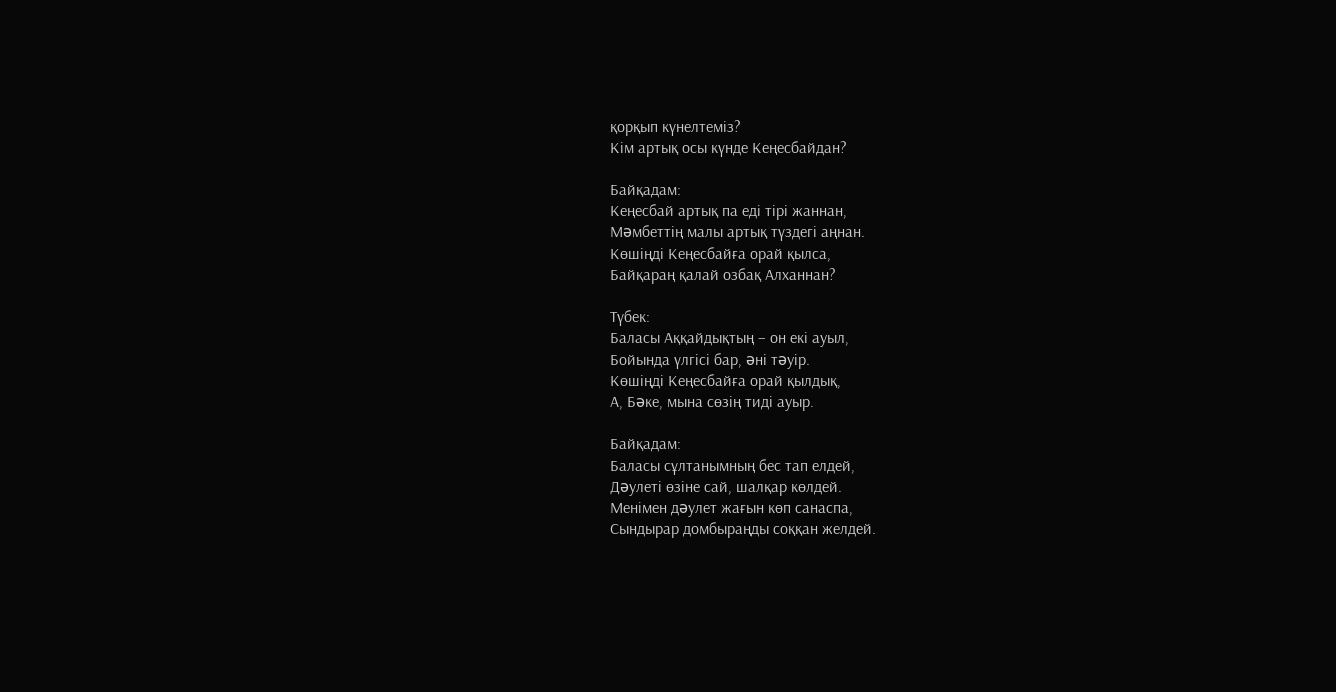қорқып күнелтеміз?
Кім артық осы күнде Кеңесбайдан?

Байқадам:
Кеңесбай артық па еді тірі жаннан,
Мəмбеттің малы артық түздегі аңнан.
Көшіңді Кеңесбайға орай қылса,
Байқараң қалай озбақ Алханнан?

Түбек:
Баласы Аққайдықтың – он екі ауыл,
Бойында үлгісі бар, əні тəуір.
Көшіңді Кеңесбайға орай қылдық,
А, Бəке, мына сөзің тиді ауыр.

Байқадам:
Баласы сұлтанымның бес тап елдей,
Дəулеті өзіне сай, шалқар көлдей.
Менімен дəулет жағын көп санаспа,
Сындырар домбыраңды соққан желдей.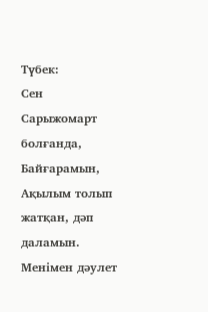Түбек:
Сен Сарыжомарт болғанда, Байғарамын,
Ақылым толып жатқан, дəп даламын.
Менімен дəулет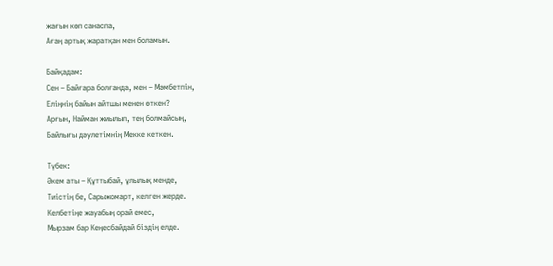жағын көп санаспа,
Ағаң артық жаратқан мен боламын.

Байқадам:
Сен – Байғара болғанда, мен – Мəмбетпін,
Еліңнің байын айтшы менен өткен?
Арғын, Найман жиылып, тең болмайсың,
Байлығы дəулетімнің Мекке кеткен.

Түбек:
Əкем аты – Құттыбай, ұлылық менде,
Тиістің бе, Сарыжомарт, келген жерде.
Келбетіңе жауабың орай емес,
Мырзам бар Кеңесбайдай біздің елде.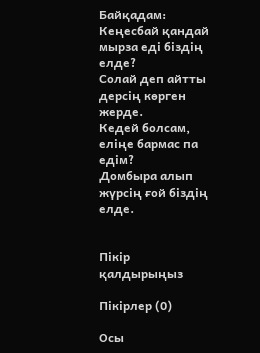Байқадам:
Кеңесбай қандай мырза еді біздің елде?
Солай деп айтты дерсің көрген жерде.
Кедей болсам, еліңе бармас па едім?
Домбыра алып жүрсің ғой біздің елде.


Пікір қалдырыңыз

Пікірлер (0)

Осы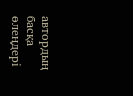автордың басқа өлеңдері